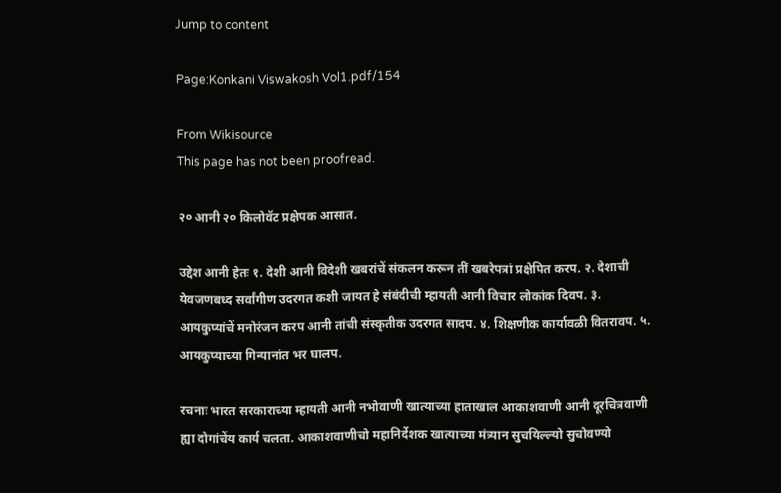Jump to content

Page:Konkani Viswakosh Vol1.pdf/154

From Wikisource
This page has not been proofread.

२० आनी २० किलोवॅट प्रक्षेपक आसात.

उद्देश आनी हेतः १. देशी आनी विदेशी खबरांचें संकलन करून तीं खबरेपत्रां प्रक्षेपित करप. २. देशाची येवजणबध्द सर्वांगीण उदरगत कशी जायत हे संबंदीची म्हायती आनी विचार लोकांक दिवप. ३. आयकुप्यांचें मनोरंजन करप आनी तांची संस्कृतीक उदरगत सादप. ४. शिक्षणीक कार्यावळी वितरावप. ५. आयकुप्याच्या गिन्यानांत भर घालप.

रचनाः भारत सरकाराच्या म्हायती आनी नभोवाणी खात्याच्या हाताखाल आकाशवाणी आनी दूरचित्रवाणी ह्या दोगांचेंय कार्य चलता. आकाशवाणीचो महानिर्देशक खात्याच्या मंत्र्यान सुचयिल्ल्यो सुचोवण्यो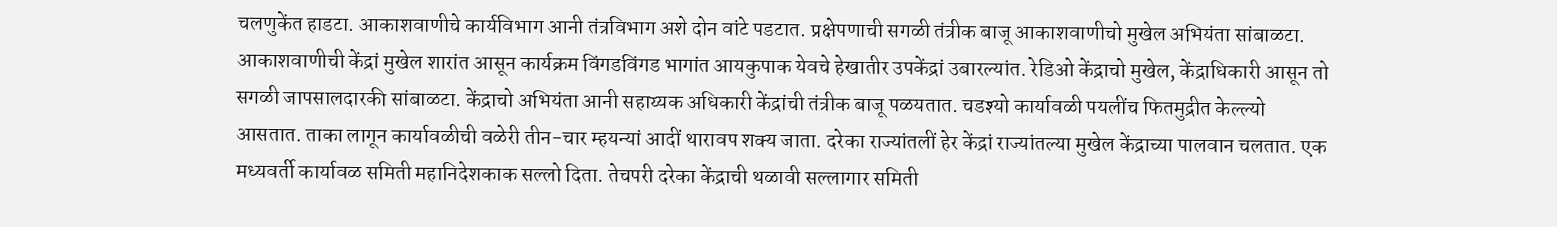चलणुकेंत हाडटा. आकाशवाणीचे कार्यविभाग आनी तंत्रविभाग अशे दोन वांटे पडटात. प्रक्षेपणाची सगळी तंत्रीक बाजू आकाशवाणीचो मुखेल अभियंता सांबाळटा. आकाशवाणीची केंद्रां मुखेल शारांत आसून कार्यक्रम विंगडविंगड भागांत आयकुपाक येवचे हेखातीर उपकेंद्रां उबारल्यांत. रेडिओ केंद्राचो मुखेल, केंद्राधिकारी आसून तो सगळी जापसालदारकी सांबाळटा. केंद्राचो अभियंता आनी सहाय्यक अधिकारी केंद्रांची तंत्रीक बाजू पळयतात. चडश्यो कार्यावळी पयलींच फितमुद्रीत केल्ल्यो आसतात. ताका लागून कार्यावळीची वळेरी तीन-चार म्हयन्यां आदीं थारावप शक्य जाता. दरेका राज्यांतलीं हेर केंद्रां राज्यांतल्या मुखेल केंद्राच्या पालवान चलतात. एक मध्यवर्ती कार्यावळ समिती महानिदेशकाक सल्लो दिता. तेचपरी दरेका केंद्राची थळावी सल्लागार समिती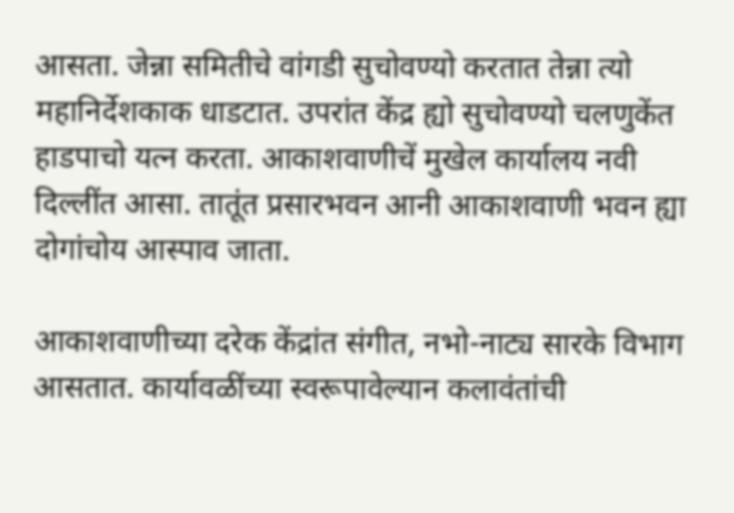आसता. जेन्ना समितीचे वांगडी सुचोवण्यो करतात तेन्ना त्यो महानिर्देशकाक धाडटात. उपरांत केंद्र ह्यो सुचोवण्यो चलणुकेंत हाडपाचो यत्न करता. आकाशवाणीचें मुखेल कार्यालय नवी दिल्लींत आसा. तातूंत प्रसारभवन आनी आकाशवाणी भवन ह्या दोगांचोय आस्पाव जाता.

आकाशवाणीच्या दरेक केंद्रांत संगीत, नभो-नाट्य सारके विभाग आसतात. कार्यावळींच्या स्वरूपावेल्यान कलावंतांची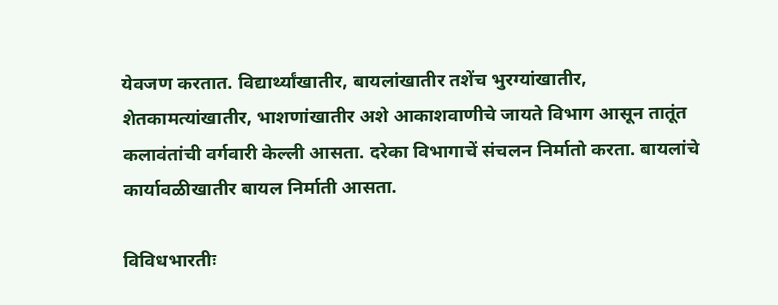येवजण करतात. विद्यार्थ्यांखातीर, बायलांखातीर तशेंच भुरग्यांखातीर, शेतकामत्यांखातीर, भाशणांखातीर अशे आकाशवाणीचे जायते विभाग आसून तातूंत कलावंतांची वर्गवारी केल्ली आसता. दरेका विभागाचें संचलन निर्मातो करता. बायलांचे कार्यावळीखातीर बायल निर्माती आसता.

विविधभारतीः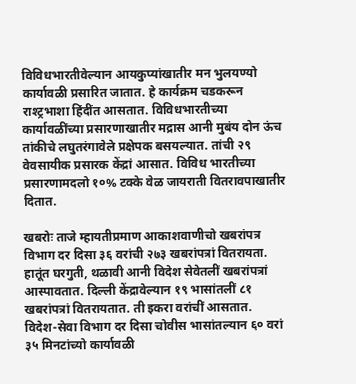विविधभारतीवेल्यान आयकुप्यांखातीर मन भुलयण्यो कार्यावळी प्रसारित जातात. हे कार्यक्रम चडकरून राश्ट्रभाशा हिंदींत आसतात. विविधभारतीच्या कार्यावळींच्या प्रसारणाखातीर मद्रास आनी मुबंय दोन ऊंच तांकीचे लघुतरंगावेले प्रक्षेपक बसयल्यात. तांची २९ वेवसायीक प्रसारक केंद्रां आसात. विविध भारतीच्या प्रसारणामदलो १०% टक्के वेळ जायराती वितरावपाखातीर दितात.

खबरोः ताजे म्हायतीप्रमाण आकाशवाणीचो खबरांपत्र विभाग दर दिसा ३६ वरांची २७३ खबरांपत्रां वितरायता. हातूंत घरगुती, थळावी आनी विदेश सेवेतलीं खबरांपत्रां आस्पावतात. दिल्ली केंद्रावेल्यान १९ भासांतलीं ८१ खबरांपत्रां वितरायतात. ती इकरा वरांचीं आसतात. विदेश-सेवा विभाग दर दिसा चोवीस भासांतल्यान ६० वरां ३५ मिनटांच्यो कार्यावळी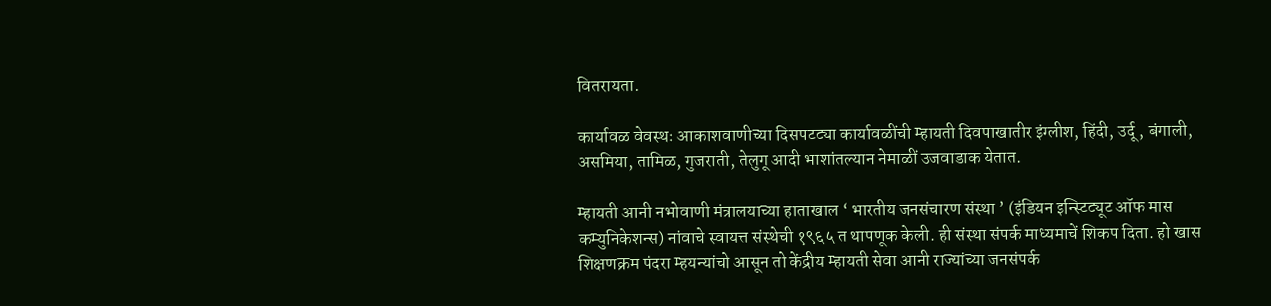वितरायता.

कार्यावळ वेवस्थः आकाशवाणीच्या दिसपटट्या कार्यावळींची म्हायती दिवपाखातीर इंग्लीश, हिंदी, उर्दू, बंगाली, असमिया, तामिळ, गुजराती, तेलुगू आदी भाशांतल्यान नेमाळीं उजवाडाक येतात.

म्हायती आनी नभोवाणी मंत्रालयाच्या हाताखाल ‘ भारतीय जनसंचारण संस्था ’ (इंडियन इन्स्टिट्यूट ऑफ मास कम्युनिकेशन्स) नांवाचे स्वायत्त संस्थेची १९६५ त थापणूक केली. ही संस्था संपर्क माध्यमाचें शिकप दिता. हो खास शिक्षणक्रम पंदरा म्हयन्यांचो आसून तो केंद्रीय म्हायती सेवा आनी राज्यांच्या जनसंपर्क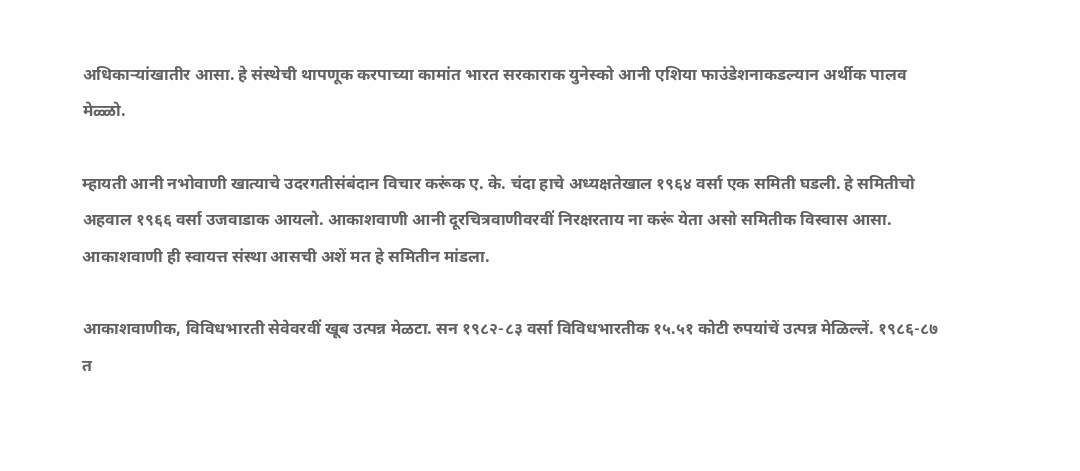अधिकाऱ्यांखातीर आसा. हे संस्थेची थापणूक करपाच्या कामांत भारत सरकाराक युनेस्को आनी एशिया फाउंडेशनाकडल्यान अर्थीक पालव मेळ्ळो.

म्हायती आनी नभोवाणी खात्याचे उदरगतीसंबंदान विचार करूंक ए. के. चंदा हाचे अध्यक्षतेखाल १९६४ वर्सा एक समिती घडली. हे समितीचो अहवाल १९६६ वर्सा उजवाडाक आयलो. आकाशवाणी आनी दूरचित्रवाणीवरवीं निरक्षरताय ना करूं येता असो समितीक विस्वास आसा. आकाशवाणी ही स्वायत्त संस्था आसची अशें मत हे समितीन मांडला.

आकाशवाणीक, विविधभारती सेवेवरवीं खूब उत्पन्न मेळटा. सन १९८२-८३ वर्सा विविधभारतीक १५.५१ कोटी रुपयांचें उत्पन्न मेळिल्लें. १९८६-८७ त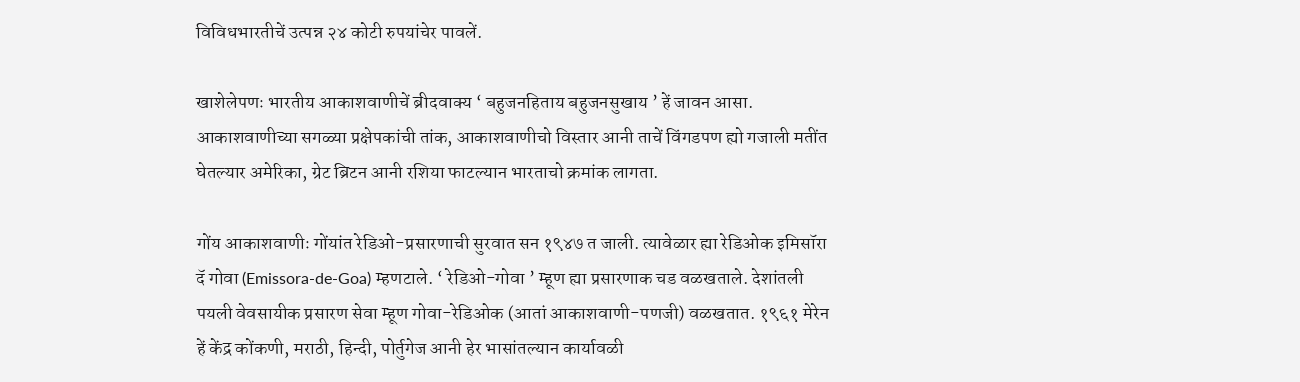विविधभारतीचें उत्पन्न २४ कोटी रुपयांचेर पावलें.

खाशेलेपणः भारतीय आकाशवाणीचें ब्रीदवाक्य ‘ बहुजनहिताय बहुजनसुखाय ’ हें जावन आसा. आकाशवाणीच्या सगळ्या प्रक्षेपकांची तांक, आकाशवाणीचो विस्तार आनी ताचें विंगडपण ह्यो गजाली मतींत घेतल्यार अमेरिका, ग्रेट ब्रिटन आनी रशिया फाटल्यान भारताचो क्रमांक लागता.

गोंय आकाशवाणीः गोंयांत रेडिओ-प्रसारणाची सुरवात सन १९४७ त जाली. त्यावेळार ह्या रेडिओक इमिसॉरा दॅ गोवा (Emissora-de-Goa) म्हणटाले. ‘ रेडिओ-गोवा ’ म्हूण ह्या प्रसारणाक चड वळखताले. देशांतली पयली वेवसायीक प्रसारण सेवा म्हूण गोवा-रेडिओक (आतां आकाशवाणी-पणजी) वळखतात. १९६१ मेरेन हें केंद्र कोंकणी, मराठी, हिन्दी, पोर्तुगेज आनी हेर भासांतल्यान कार्यावळी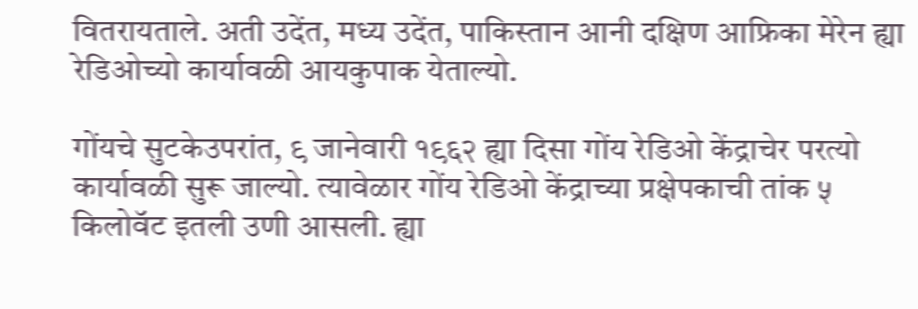वितरायताले. अती उदेंत, मध्य उदेंत, पाकिस्तान आनी दक्षिण आफ्रिका मेरेन ह्या रेडिओच्यो कार्यावळी आयकुपाक येताल्यो.

गोंयचे सुटकेउपरांत, ९ जानेवारी १९६२ ह्या दिसा गोंय रेडिओ केंद्राचेर परत्यो कार्यावळी सुरू जाल्यो. त्यावेळार गोंय रेडिओ केंद्राच्या प्रक्षेपकाची तांक ५ किलोवॅट इतली उणी आसली. ह्या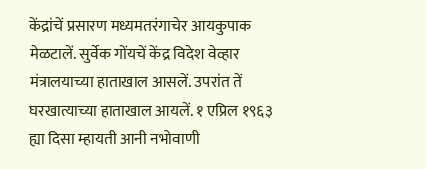केंद्रांचें प्रसारण मध्यमतरंगाचेर आयकुपाक मेळटालें. सुर्वेक गोंयचें केंद्र विदेश वेव्हार मंत्रालयाच्या हाताखाल आसलें. उपरांत तें घरखात्याच्या हाताखाल आयलें. १ एप्रिल १९६३ ह्या दिसा म्हायती आनी नभोवाणी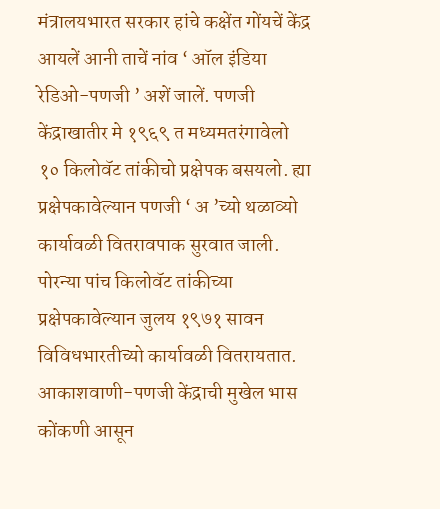मंत्रालयभारत सरकार हांचे कक्षेंत गोंयचें केंद्र आयलें आनी ताचें नांव ‘ ऑल इंडिया रेडिओ-पणजी ’ अशें जालें. पणजी केंद्राखातीर मे १९६९ त मध्यमतरंगावेलो १० किलोवॅट तांकीचो प्रक्षेपक बसयलो. ह्या प्रक्षेपकावेल्यान पणजी ‘ अ ’च्यो थळाव्यो कार्यावळी वितरावपाक सुरवात जाली. पोरन्या पांच किलोवॅट तांकीच्या प्रक्षेपकावेल्यान जुलय १९७१ सावन विविधभारतीच्यो कार्यावळी वितरायतात. आकाशवाणी-पणजी केंद्राची मुखेल भास कोंकणी आसून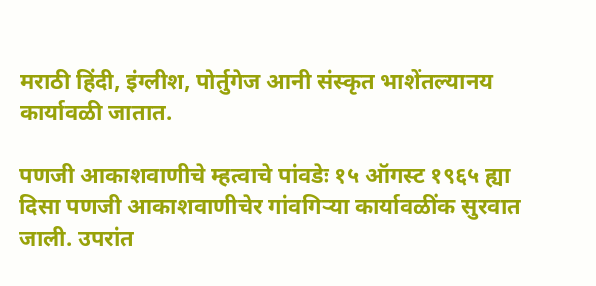मराठी हिंदी, इंग्लीश, पोर्तुगेज आनी संस्कृत भाशेंतल्यानय कार्यावळी जातात.

पणजी आकाशवाणीचे म्हत्वाचे पांवडेः १५ ऑगस्ट १९६५ ह्या दिसा पणजी आकाशवाणीचेर गांवगिऱ्या कार्यावळींक सुरवात जाली. उपरांत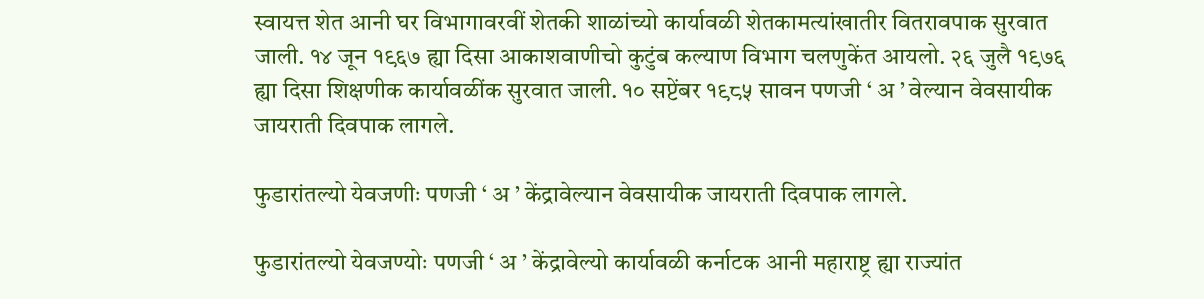स्वायत्त शेत आनी घर विभागावरवीं शेतकी शाळांच्यो कार्यावळी शेतकामत्यांखातीर वितरावपाक सुरवात जाली. १४ जून १९६७ ह्या दिसा आकाशवाणीचो कुटुंब कल्याण विभाग चलणुकेंत आयलो. २६ जुलै १९७६ ह्या दिसा शिक्षणीक कार्यावळींक सुरवात जाली. १० सप्टेंबर १९८५ सावन पणजी ‘ अ ’ वेल्यान वेवसायीक जायराती दिवपाक लागले.

फुडारांतल्यो येवजणीः पणजी ‘ अ ’ केंद्रावेल्यान वेवसायीक जायराती दिवपाक लागले.

फुडारांतल्यो येवजण्योः पणजी ‘ अ ’ केंद्रावेल्यो कार्यावळी कर्नाटक आनी महाराष्ट्र ह्या राज्यांत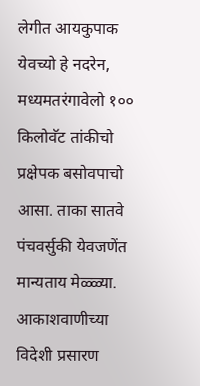लेगीत आयकुपाक येवच्यो हे नदरेन, मध्यमतरंगावेलो १०० किलोवॅट तांकीचो प्रक्षेपक बसोवपाचो आसा. ताका सातवे पंचवर्सुकी येवजणेंत मान्यताय मेळ्ळ्या. आकाशवाणीच्या विदेशी प्रसारण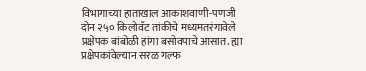विभागाच्या हाताखाल आकाशवाणी-पणजी दोन २५० किलोवॅट तांकीचे मध्यमतरंगावेले प्रक्षेपक बांबोळी हांगा बसोवपाचे आसात. ह्या प्रक्षेपकांवेल्यान सरळ गल्फ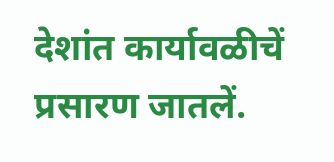देशांत कार्यावळीचें प्रसारण जातलें.